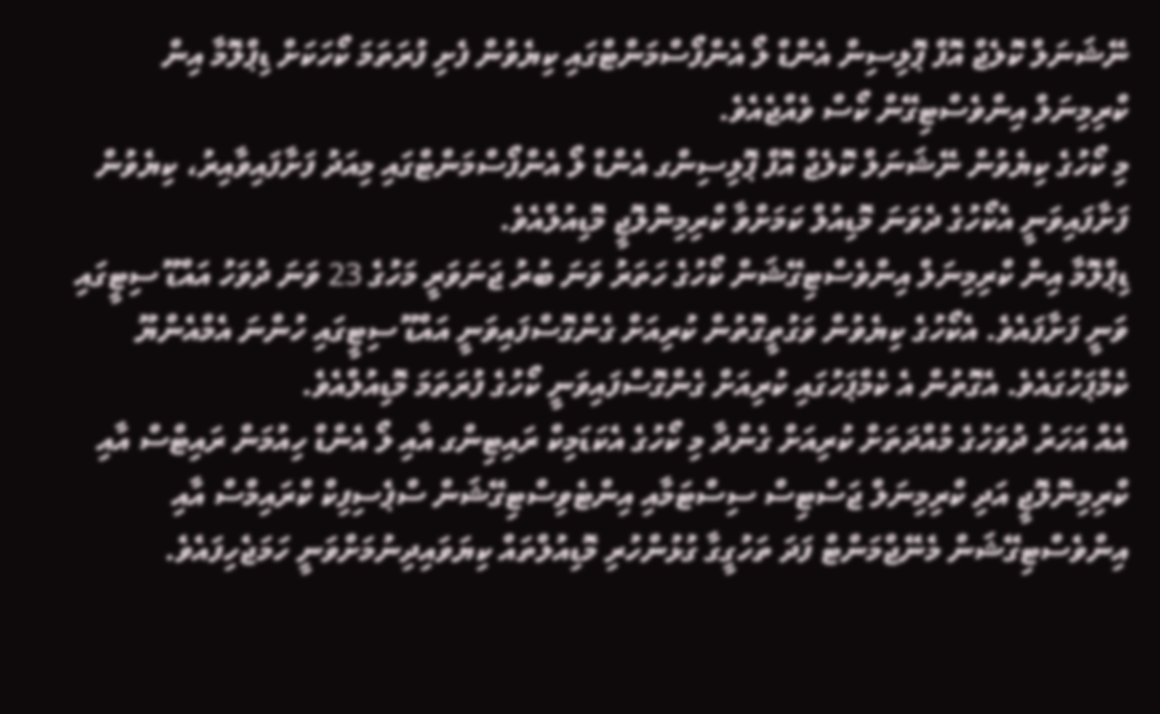ނޭޝަނަލް ކޮލެޖް އޮފް ޕޮލިސިން އެންޑް ލޯ އެންފޯސްމަންޓްގައި ކިޔެވުން ފެށި ފުރަތަމަ ކޯހަކަށް ޑިޕްލޮމާ އިން ކްރިމިނަލް އިންވެސްޓިގޭން ކޯސް ވެއްޖެއެވެ.
މި ކޯހުގެ ކިޔެވުން ނޭޝަނަލް ކޮލެޖް އޮފް ޕޮލިސިންގ އެންޑް ލޯ އެންފޯސްމަންޓްގައި މިއަދު ފަށާފައިވާއިރު، ކިޔެވުން ފަށާފައިވަނީ އެކޯހުގެ ދެވަނަ މޮޑިއުލް ކަމަށްވާ ކްރިމިނޮލޮޖީ މޮޑިއުލްއެވެ.
ޑިޕްލޮމާ އިން ކްރިމިނަލް އިންވެސްޓިގޭޝަން ކޯހުގެ ހަތަރު ވަނަ ބުރު ޖަނަވަރީ މަހުގެ 23 ވަނަ ދުވަހު އައްޑޫ ސިޓީގައި ވަނީ ފަށާފައެވެ. އެކޯހުގެ ކިޔެވުން ވަގުތީގޮތުން ކުރިއަށް ގެންގޮސްފައިވަނީ އައްޑޫ ސިޓީގައި ހުންނަ އެމްއެންޔޫ ކެމްޕަހުގައެވެ. އެގޮތުން އެ ކެމްޕަހުގައި ކުރިއަށް ގެންގޮސްފައިވަނީ ކޯހުގެ ފުރަތަމަ މޮޑިއުލްއެވެ.
އެއް އަހަރު ދުވަހުގެ މުއްދަތަށް ކުރިއަށް ގެންދާ މި ކޯހުގެ އެކަޑަމިކް ރައިޓިންގ އާއި ލޯ އެންޑް ހިއުމަން ރައިޓްސް އާއި ކްރިމިނޮލޮޖީ އަދި ކްރިމިނަލް ޖަސްޓިސް ސިސްޓަމާއި އިންޓެވިސްޓިގޭޝަން ސްޕެސިފިކް ކްރައިމްސް އާއި އިންވެސްޓިގޭޝަން މެނޭޖްމަންޓް ފަދަ ތަހުގީގާ ގުޅުންހުރި މޮޑިއުލްތައް ކިޔަވައިދިނުމަށްވަނީ ހަމަޖެހިފައެވެ.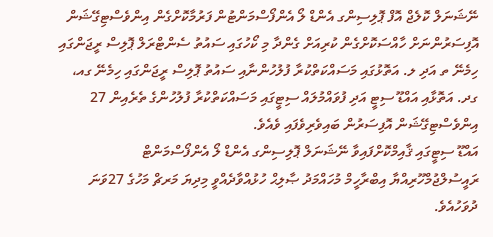ނޭޝަނަލް ކޮލެޖް އޮފް ޕޮލިސިންގ އެންޑް ލޯ އެންފޯސްމަންޓުން ފަރުމާކޮށްގެން އިންވެސްޓިގޭޝަން އޮފިސަރުންނަށް ހާއްސަކޮށްގެން ކުރިއަށް ގެންދާ މި ކޯހުގައި ސައުތު ސެންޓްރަލް ޕޮލިސް ރީޖަންގައި ހިމެނޭ ތ އަދި ލ. އަތޮޅުގައި މަސައްކަތްކުރާ ފުލުހުންނާއި ސައުތު ޕޮލިސް ރީޖަންގައި ހިމެނޭ ގއ، ގދ. އަތޮޅާއި އައްޑޫ ސިޓީ އަދި ފުވައްމުލައް ސިޓީގައި މަސައްކަތްކުރާ ފުލުހުންގެ ތެރެއިން 27 އިންވެސްޓިގޭޝަން އޮފިސަރުން ބައިވެރިވެފައި ވެއެވެ.
އައްޑޫ ސިޓީގައި ޤާއިމްކޮށްފައިވާ ނޭޝަނަލް ޕޮލިސިންގ އެންޑް ލޯ އެންފޯސްމަންޓް ރައީސުލްޖުމްހޫރިއްޔާ އިބްރާހީމް މުހައްމަދު ޞާލިޙް ހުޅުއްވާދެއްވީ މިދިޔަ މަރޗް މަހުގެ 27ވަނަ ދުވަހުއެވެ.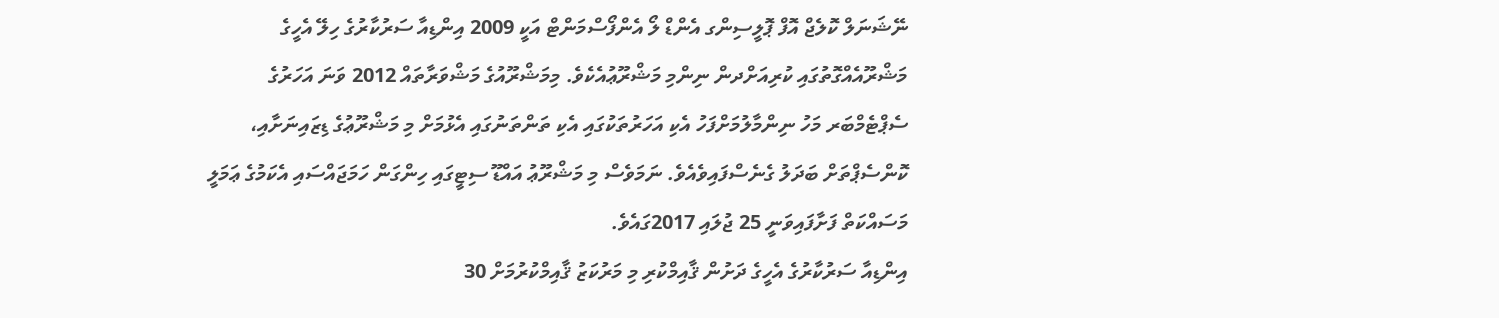ނޭޝަނަލް ކޮލެޖް އޮފް ޕޮލީސިންގ އެންޑް ލޯ އެންފޯސްމަންޓް އަކީ 2009 އިންޑިއާ ސަރުކާރުގެ ހިލޭ އެހީގެ މަޝްރޫއެއްގޮތުގައި ކުރިއަށްދން ނިންމި މަޝްރޫޢުއެކެވެ. މިމަޝްރޫއުގެ މަޝްވަރާތައް 2012 ވަނަ އަހަރުގެ ސެޕްޓެމްބަރ މަހު ނިންމާލުމަށްފަހު އެކި އަހަރުތަކުގައި އެކި ތަންތަނުގައި އެޅުމަށް މި މަޝްރޫޢުގެ ޑިޒައިނަށާއި، ކޮންސެޕްތަށް ބަދަލު ގެނެސްފައިވެއެވެ. ނަމަވެސް މި މަޝްރޫޢު އައްޑޫ ސިޓީގައި ހިންގަން ހަމަޖައްސައި އެކަމުގެ ޢަމަލީ މަސައްކަތް ފަށާފައިވަނީ 25 ޖުލައި 2017ގައެވެ.
އިންޑިއާ ސަރުކާރުގެ އެހީގެ ދަށުން ޤާއިމްކުރި މި މަރުކަޒު ޤާއިމްކުރުމަށް 30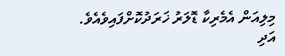މިލިއަން އެމެރިކާ ޑޮލަރު ޚަރަދުކޮށްފައިވެއެވެ. އަދި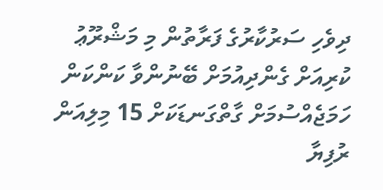ދިވެހި ސަރުކާރުގެ ފަރާތުން މި މަޝްރޫޢު ކުރިއަށް ގެންދިއުމަށް ބޭނުންވާ ކަންކަން ހަމަޖެއްސުމަށް ގާތްގަނޑަކަށް 15 މިލިއަން ރުފިޔާ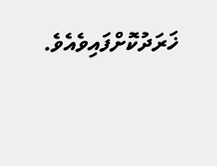ޚަރަދުކޮށްފައިވެއެވެ.